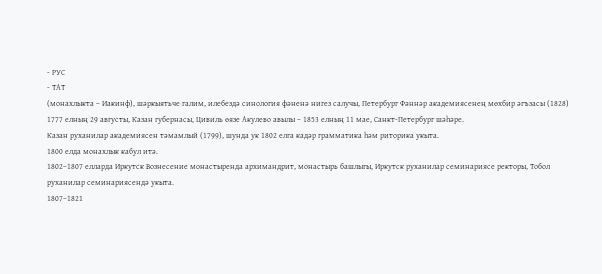- РУС
- ТАТ
(монахлыкта – Иакинф), шәркыятьче галим, илебездә синология фәненә нигез салучы, Петербург Фәннәр академиясенең мөхбир әгъзасы (1828)
1777 елның 29 августы, Казан губернасы, Цивиль өязе Акулево авылы – 1853 елның 11 мае, Санкт-Петербург шәһәре.
Казан руханилар академиясен тәмамлый (1799), шунда ук 1802 елга кадәр грамматика һәм риторика укыта.
1800 елда монахлык кабул итә.
1802–1807 елларда Иркутск Вознесение монастыренда архимандрит, монастырь башлыгы, Иркутск руханилар семинариясе ректоры, Тобол руханилар семинариясендә укыта.
1807–1821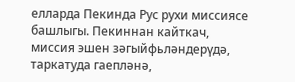елларда Пекинда Рус рухи миссиясе башлыгы. Пекиннан кайткач, миссия эшен зәгыйфьләндерүдә, таркатуда гаепләнә,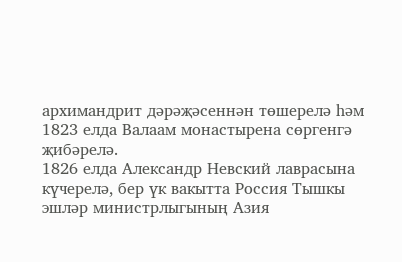архимандрит дәрәҗәсеннән төшерелә һәм 1823 елда Валаам монастырена сөргенгә җибәрелә.
1826 елда Александр Невский лаврасына күчерелә, бер үк вакытта Россия Тышкы эшләр министрлыгының Азия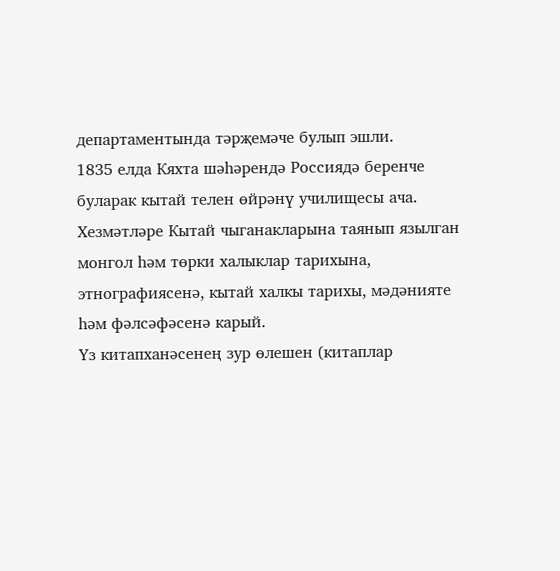департаментында тәрҗемәче булып эшли.
1835 елда Кяхта шәһәрендә Россиядә беренче буларак кытай телен өйрәнү училищесы ача.
Хезмәтләре Кытай чыганакларына таянып язылган монгол һәм төрки халыклар тарихына, этнографиясенә, кытай халкы тарихы, мәдәнияте һәм фәлсәфәсенә карый.
Үз китапханәсенең зур өлешен (китаплар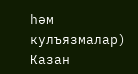һәм кулъязмалар) Казан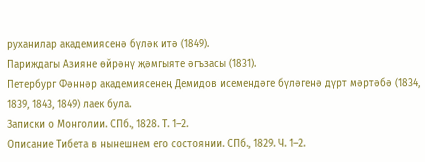руханилар академиясенә бүләк итә (1849).
Париждагы Азияне өйрәнү җәмгыяте әгъзасы (1831).
Петербург Фәннәр академиясенең Демидов исемендәге бүләгенә дүрт мәртәбә (1834, 1839, 1843, 1849) лаек була.
Записки о Монголии. СПб., 1828. Т. 1–2.
Описание Тибета в нынешнем его состоянии. СПб., 1829. Ч. 1–2.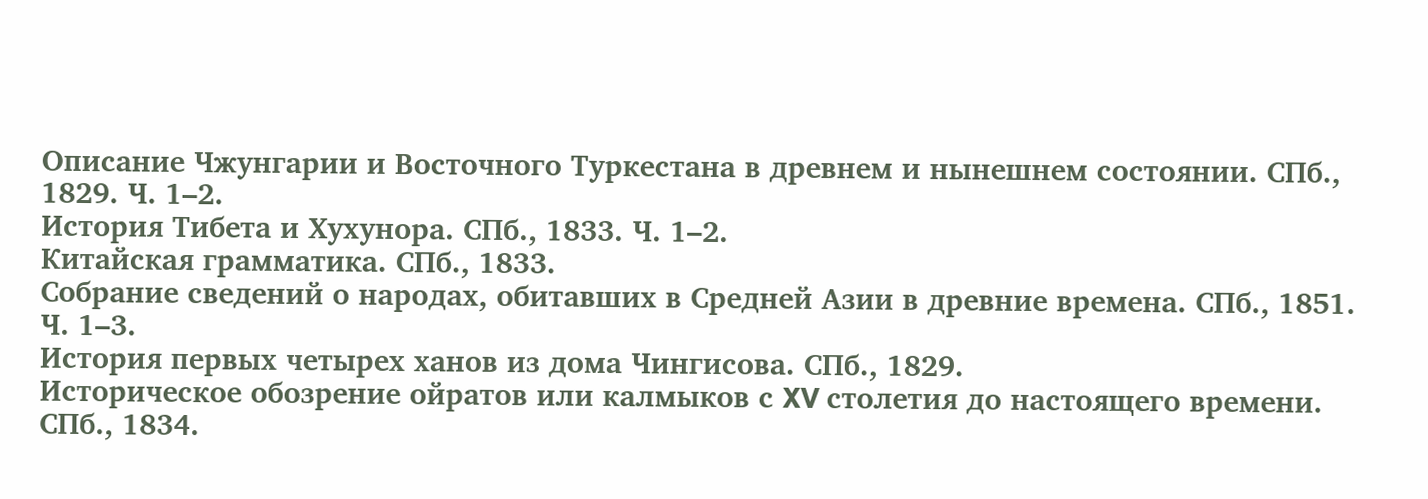Описание Чжунгарии и Восточного Туркестана в древнем и нынешнем состоянии. СПб., 1829. Ч. 1–2.
История Тибета и Хухунора. СПб., 1833. Ч. 1–2.
Китайская грамматика. СПб., 1833.
Собрание сведений о народах, обитавших в Средней Азии в древние времена. СПб., 1851. Ч. 1–3.
История первых четырех ханов из дома Чингисова. СПб., 1829.
Историческое обозрение ойратов или калмыков с XV столетия до настоящего времени. СПб., 1834.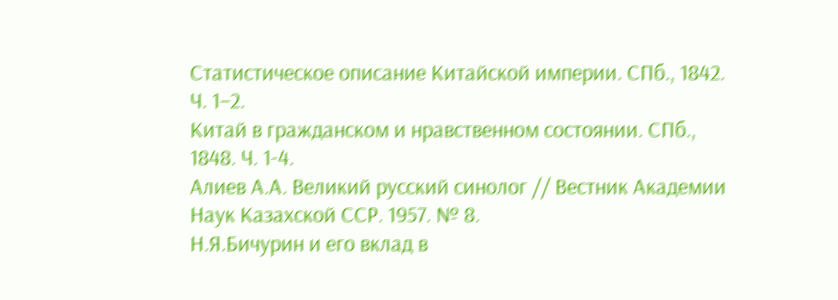Статистическое описание Китайской империи. СПб., 1842. Ч. 1–2.
Китай в гражданском и нравственном состоянии. СПб., 1848. Ч. 1-4.
Алиев А.А. Великий русский синолог // Вестник Академии Наук Казахской ССР. 1957. № 8.
Н.Я.Бичурин и его вклад в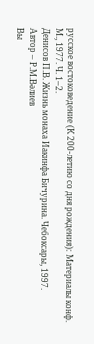русское востоковедение (К 200-летию со дня рождения): Материалы конф. М., 1977. Ч. 1–2.
Денисов П.В. Жизнь монаха Иакинфа Бичурина. Чебоксары, 1997.
Автор – Р.М.Вәлиев
Вы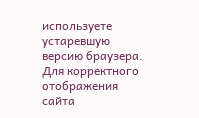используете устаревшую версию браузера.
Для корректного отображения сайта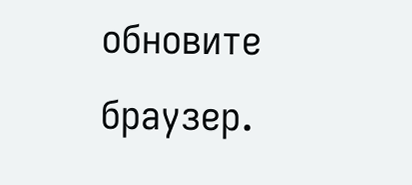обновите браузер.